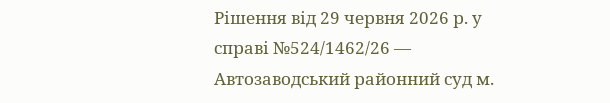Рішення від 29 червня 2026 р. у справі №524/1462/26 — Автозаводський районний суд м.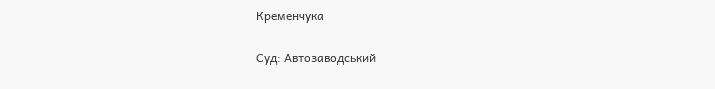Кременчука

Суд: Автозаводський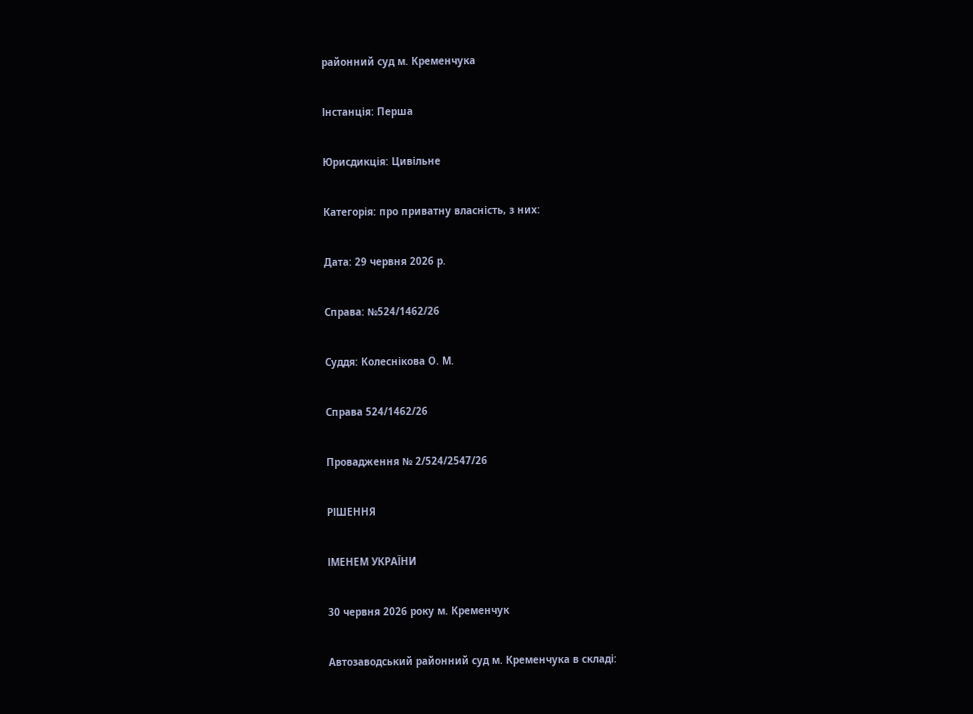районний суд м. Кременчука

Інстанція: Перша

Юрисдикція: Цивільне

Категорія: про приватну власність, з них:

Дата: 29 червня 2026 р.

Справа: №524/1462/26

Суддя: Колеснікова О. М.

Справа 524/1462/26

Провадження № 2/524/2547/26

РІШЕННЯ

ІМЕНЕМ УКРАЇНИ

30 червня 2026 року м. Кременчук

Автозаводський районний суд м. Кременчука в складі: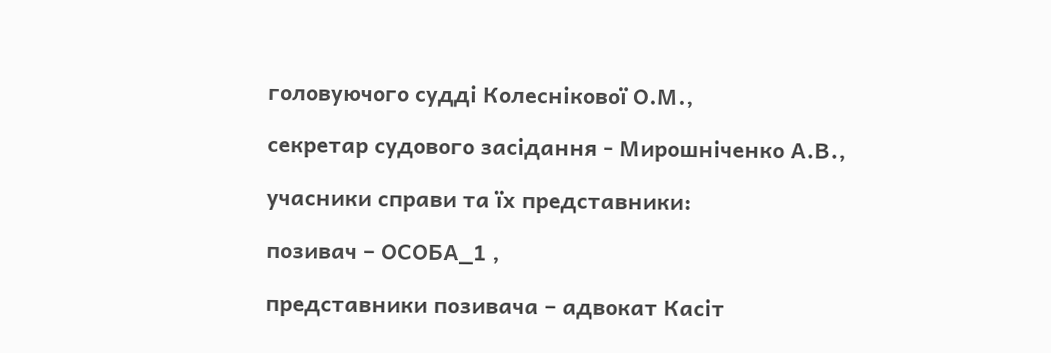головуючого судді Колеснікової О.М.,

секретар судового засідання - Мирошніченко А.В.,

учасники справи та їх представники:

позивач – ОСОБА_1 ,

представники позивача – адвокат Касіт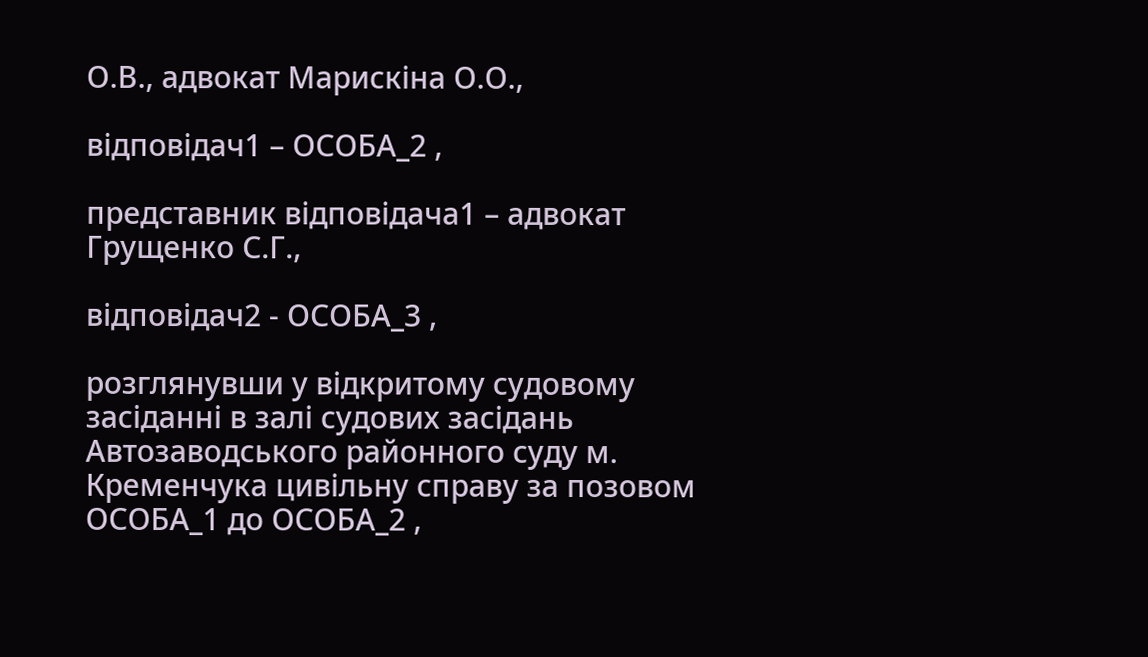О.В., адвокат Марискіна О.О.,

відповідач1 – ОСОБА_2 ,

представник відповідача1 – адвокат Грущенко С.Г.,

відповідач2 - ОСОБА_3 ,

розглянувши у відкритому судовому засіданні в залі судових засідань Автозаводського районного суду м. Кременчука цивільну справу за позовом ОСОБА_1 до ОСОБА_2 ,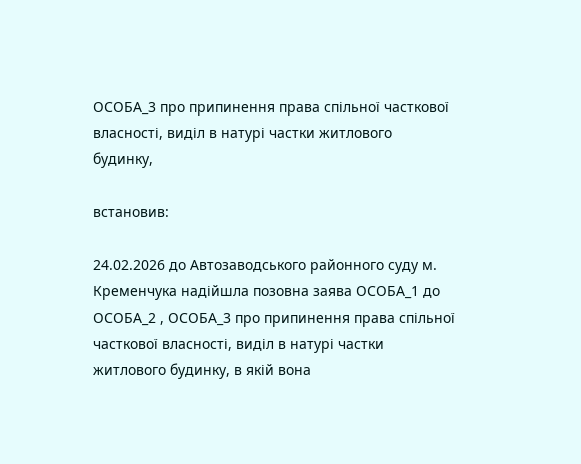ОСОБА_3 про припинення права спільної часткової власності, виділ в натурі частки житлового будинку,

встановив:

24.02.2026 до Автозаводського районного суду м. Кременчука надійшла позовна заява ОСОБА_1 до ОСОБА_2 , ОСОБА_3 про припинення права спільної часткової власності, виділ в натурі частки житлового будинку, в якій вона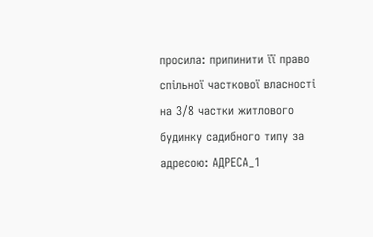просила: припинити її право спільної часткової власності на 3/8 частки житлового будинку садибного типу за адресою: АДРЕСА_1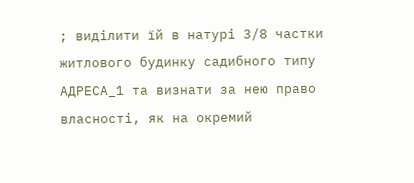; виділити їй в натурі 3/8 частки житлового будинку садибного типу АДРЕСА_1 та визнати за нею право власності, як на окремий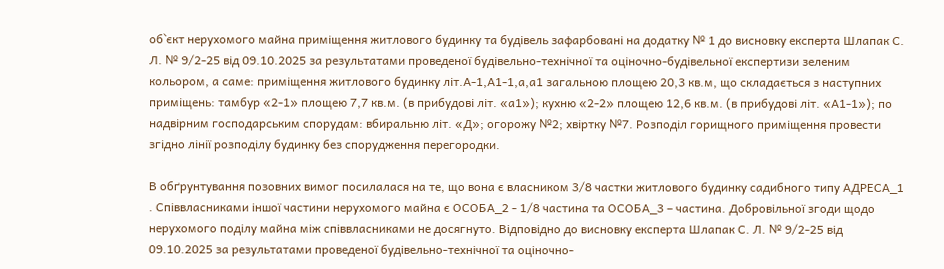об`єкт нерухомого майна приміщення житлового будинку та будівель зафарбовані на додатку № 1 до висновку експерта Шлапак С. Л. № 9/2-25 від 09.10.2025 за результатами проведеної будівельно-технічної та оціночно-будівельної експертизи зеленим кольором, а саме: приміщення житлового будинку літ.А-1,А1-1,а,а1 загальною площею 20,3 кв.м, що складається з наступних приміщень: тамбур «2-1» площею 7,7 кв.м. (в прибудові літ. «а1»); кухню «2-2» площею 12,6 кв.м. (в прибудові літ. «А1-1»); по надвірним господарським спорудам: вбиральню літ. «Д»; огорожу №2; хвіртку №7. Розподіл горищного приміщення провести згідно лінії розподілу будинку без спорудження перегородки.

В обґрунтування позовних вимог посилалася на те, що вона є власником 3/8 частки житлового будинку садибного типу АДРЕСА_1 . Співвласниками іншої частини нерухомого майна є ОСОБА_2 - 1/8 частина та ОСОБА_3 – частина. Добровільної згоди щодо нерухомого поділу майна між співвласниками не досягнуто. Відповідно до висновку експерта Шлапак С. Л. № 9/2-25 від 09.10.2025 за результатами проведеної будівельно-технічної та оціночно-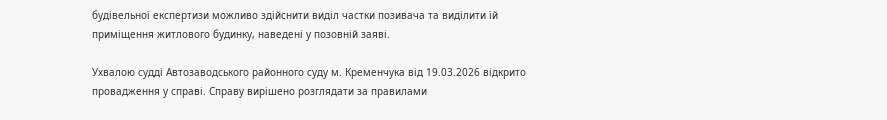будівельної експертизи можливо здійснити виділ частки позивача та виділити їй приміщення житлового будинку, наведені у позовній заяві.

Ухвалою судді Автозаводського районного суду м. Кременчука від 19.03.2026 відкрито провадження у справі. Справу вирішено розглядати за правилами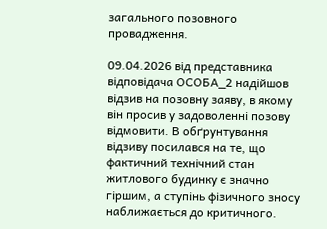загального позовного провадження.

09.04.2026 від представника відповідача ОСОБА_2 надійшов відзив на позовну заяву, в якому він просив у задоволенні позову відмовити. В обґрунтування відзиву посилався на те, що фактичний технічний стан житлового будинку є значно гіршим, а ступінь фізичного зносу наближається до критичного.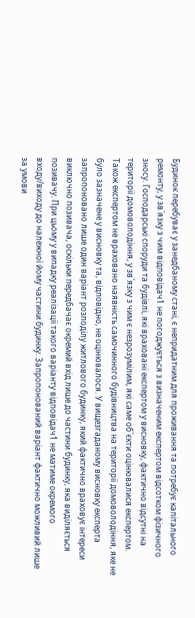Будинок перебуває у занедбаному стані, є непридатним для проживання та потребує капітального ремонту, у зв`язку з чим відповідач1 не погоджується з визначеним експертом відсотком фізичного зносу. Господарські споруди та будівлі, які враховані експертом у висновку, фактично відсутні на території домоволодіння, у зв`язку з чим є незрозумілим, які саме об`єкти оцінювалися експертом. Також експертом не враховано наявність самочинного будівництва на території домоволодіння, яке не було зазначене у висновку та, відповідно, не оцінювалося. У вищезгаданому висновку експерта запропоновано лише один варіант розподілу житлового будинку, який фактично враховує інтереси виключно позивача, оскільки передбачає окремий вхід лише до частини будинку, яка виділяється позивачу. При цьому у випадку реалізації такого варіанту відповідач1 не матиме окремого входу/виходу до належної йому частини будинку. Запропонований варіант фактично можливий лише за умови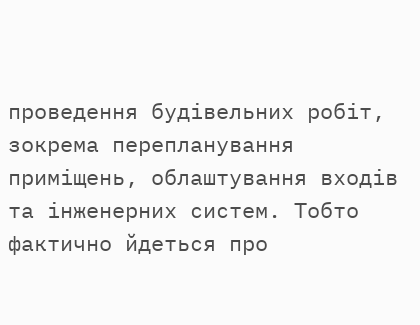проведення будівельних робіт, зокрема перепланування приміщень, облаштування входів та інженерних систем. Тобто фактично йдеться про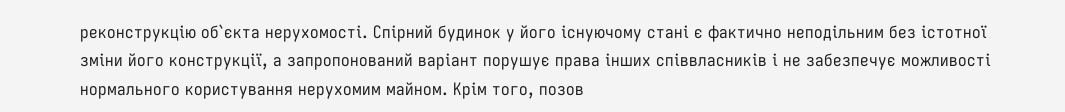реконструкцію об`єкта нерухомості. Спірний будинок у його існуючому стані є фактично неподільним без істотної зміни його конструкції, а запропонований варіант порушує права інших співвласників і не забезпечує можливості нормального користування нерухомим майном. Крім того, позов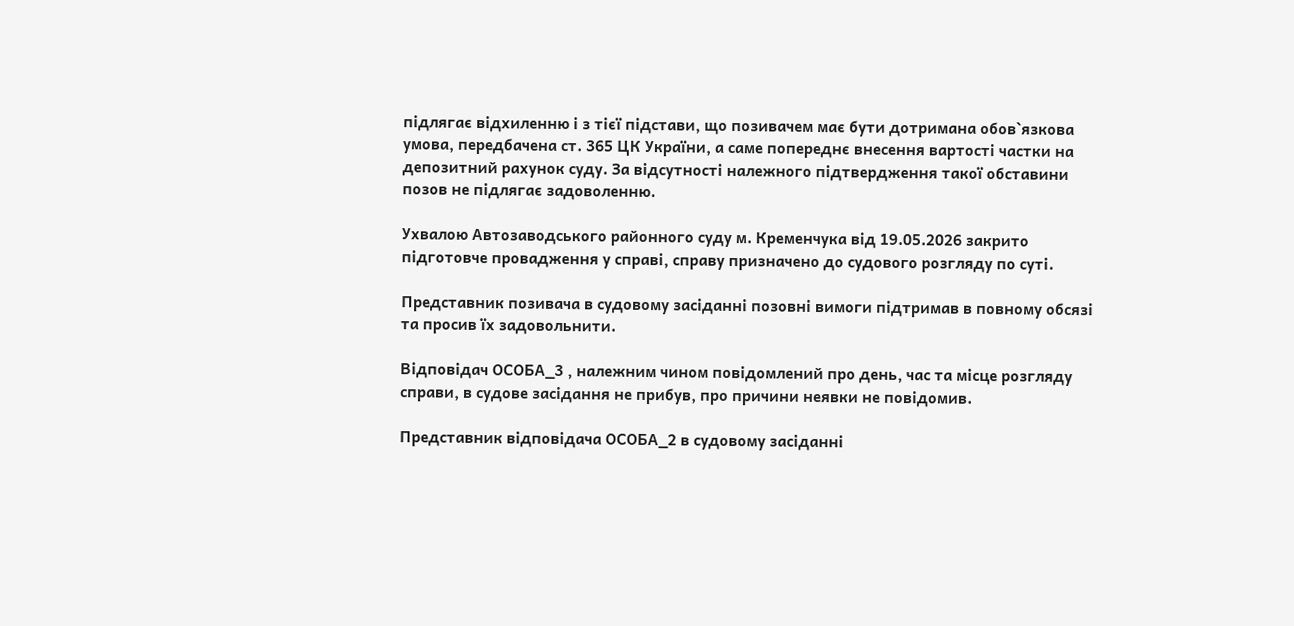підлягає відхиленню і з тієї підстави, що позивачем має бути дотримана обов`язкова умова, передбачена ст. 365 ЦК України, а саме попереднє внесення вартості частки на депозитний рахунок суду. За відсутності належного підтвердження такої обставини позов не підлягає задоволенню.

Ухвалою Автозаводського районного суду м. Кременчука від 19.05.2026 закрито підготовче провадження у справі, справу призначено до судового розгляду по суті.

Представник позивача в судовому засіданні позовні вимоги підтримав в повному обсязі та просив їх задовольнити.

Відповідач ОСОБА_3 , належним чином повідомлений про день, час та місце розгляду справи, в судове засідання не прибув, про причини неявки не повідомив.

Представник відповідача ОСОБА_2 в судовому засіданні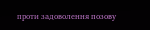проти задоволення позову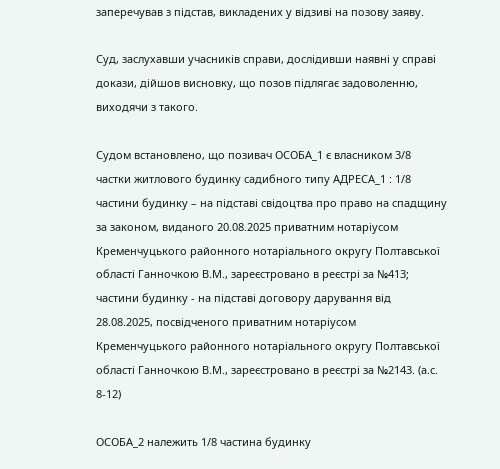заперечував з підстав, викладених у відзиві на позову заяву.

Суд, заслухавши учасників справи, дослідивши наявні у справі докази, дійшов висновку, що позов підлягає задоволенню, виходячи з такого.

Судом встановлено, що позивач ОСОБА_1 є власником 3/8 частки житлового будинку садибного типу АДРЕСА_1 : 1/8 частини будинку – на підставі свідоцтва про право на спадщину за законом, виданого 20.08.2025 приватним нотаріусом Кременчуцького районного нотаріального округу Полтавської області Ганночкою В.М., зареєстровано в реєстрі за №413; частини будинку - на підставі договору дарування від 28.08.2025, посвідченого приватним нотаріусом Кременчуцького районного нотаріального округу Полтавської області Ганночкою В.М., зареєстровано в реєстрі за №2143. (а.с. 8-12)

ОСОБА_2 належить 1/8 частина будинку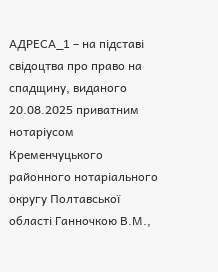АДРЕСА_1 – на підставі свідоцтва про право на спадщину, виданого 20.08.2025 приватним нотаріусом Кременчуцького районного нотаріального округу Полтавської області Ганночкою В.М.,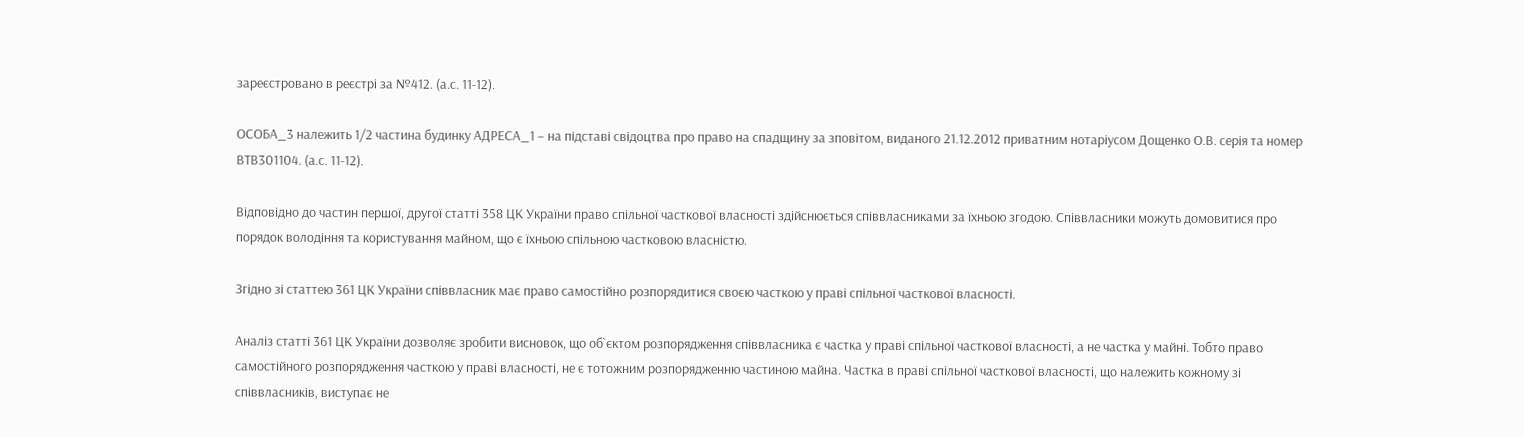зареєстровано в реєстрі за №412. (а.с. 11-12).

ОСОБА_3 належить 1/2 частина будинку АДРЕСА_1 – на підставі свідоцтва про право на спадщину за зповітом, виданого 21.12.2012 приватним нотаріусом Дощенко О.В. серія та номер ВТВ301104. (а.с. 11-12).

Відповідно до частин першої, другої статті 358 ЦК України право спільної часткової власності здійснюється співвласниками за їхньою згодою. Співвласники можуть домовитися про порядок володіння та користування майном, що є їхньою спільною частковою власністю.

Згідно зі статтею 361 ЦК України співвласник має право самостійно розпорядитися своєю часткою у праві спільної часткової власності.

Аналіз статті 361 ЦК України дозволяє зробити висновок, що об`єктом розпорядження співвласника є частка у праві спільної часткової власності, а не частка у майні. Тобто право самостійного розпорядження часткою у праві власності, не є тотожним розпорядженню частиною майна. Частка в праві спільної часткової власності, що належить кожному зі співвласників, виступає не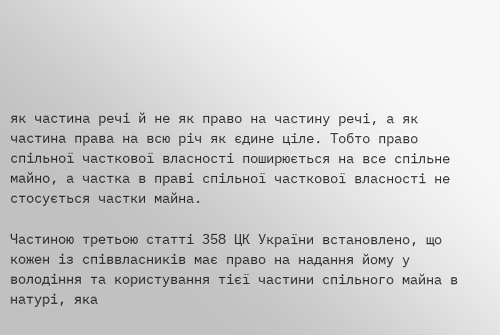як частина речі й не як право на частину речі, а як частина права на всю річ як єдине ціле. Тобто право спільної часткової власності поширюється на все спільне майно, а частка в праві спільної часткової власності не стосується частки майна.

Частиною третьою статті 358 ЦК України встановлено, що кожен із співвласників має право на надання йому у володіння та користування тієї частини спільного майна в натурі, яка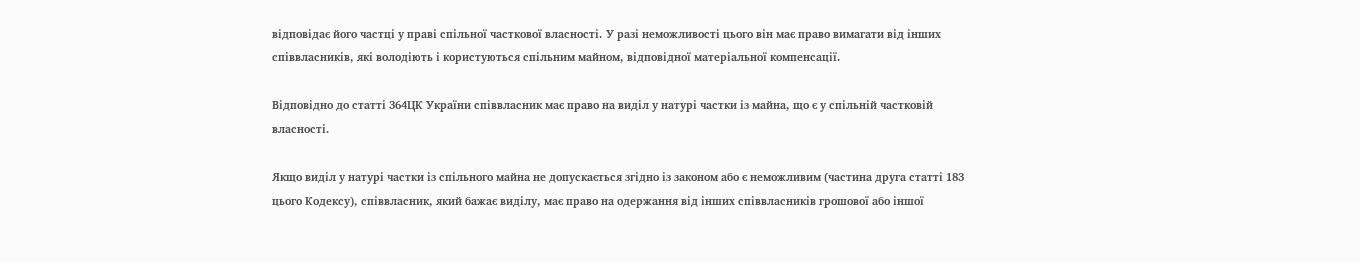відповідає його частці у праві спільної часткової власності. У разі неможливості цього він має право вимагати від інших співвласників, які володіють і користуються спільним майном, відповідної матеріальної компенсації.

Відповідно до статті 364ЦК України співвласник має право на виділ у натурі частки із майна, що є у спільній частковій власності.

Якщо виділ у натурі частки із спільного майна не допускається згідно із законом або є неможливим (частина друга статті 183 цього Кодексу), співвласник, який бажає виділу, має право на одержання від інших співвласників грошової або іншої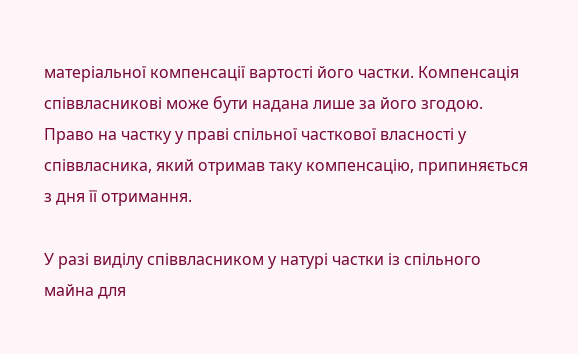матеріальної компенсації вартості його частки. Компенсація співвласникові може бути надана лише за його згодою. Право на частку у праві спільної часткової власності у співвласника, який отримав таку компенсацію, припиняється з дня її отримання.

У разі виділу співвласником у натурі частки із спільного майна для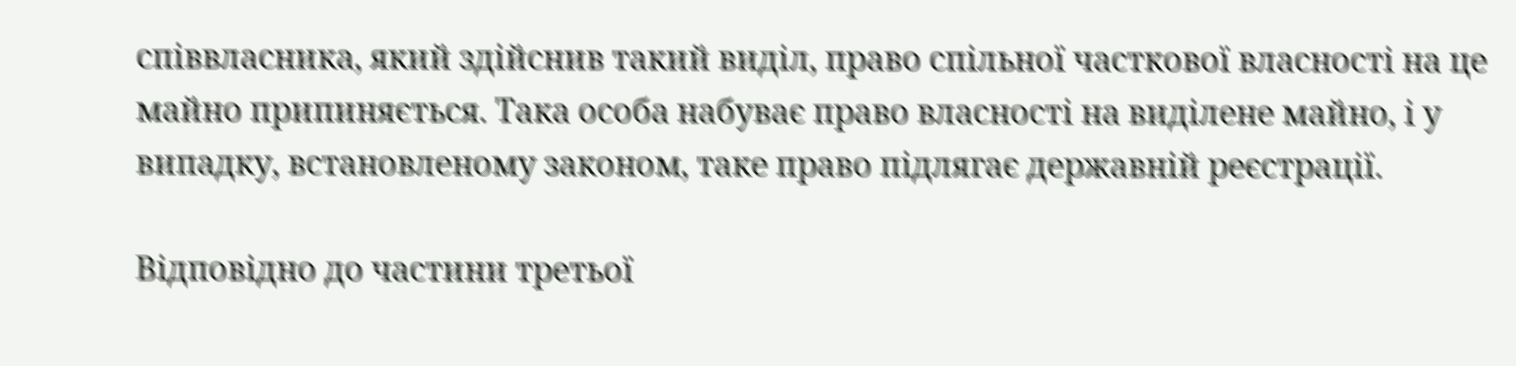співвласника, який здійснив такий виділ, право спільної часткової власності на це майно припиняється. Така особа набуває право власності на виділене майно, і у випадку, встановленому законом, таке право підлягає державній реєстрації.

Відповідно до частини третьої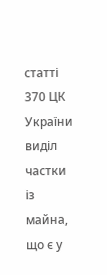статті 370 ЦК України виділ частки із майна, що є у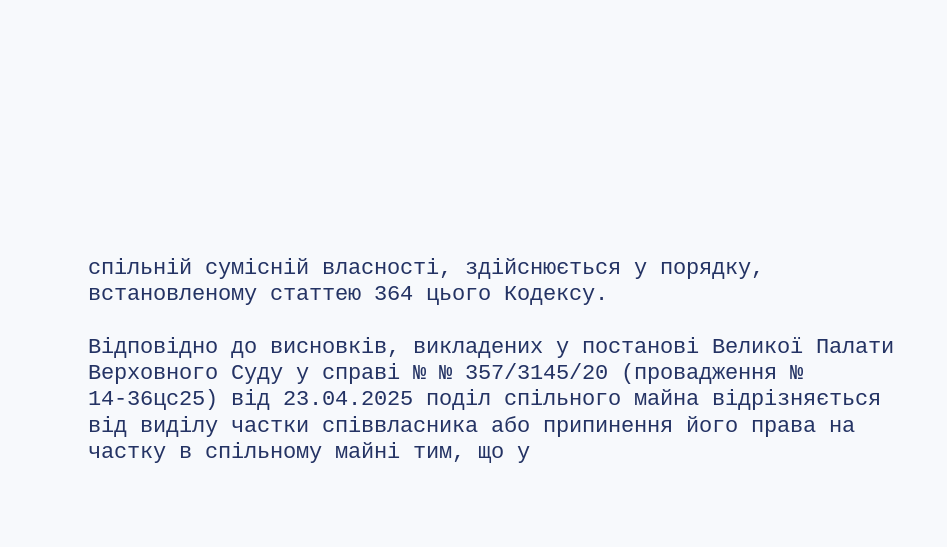спільній сумісній власності, здійснюється у порядку, встановленому статтею 364 цього Кодексу.

Відповідно до висновків, викладених у постанові Великої Палати Верховного Суду у справі № № 357/3145/20 (провадження № 14-36цс25) від 23.04.2025 поділ спільного майна відрізняється від виділу частки співвласника або припинення його права на частку в спільному майні тим, що у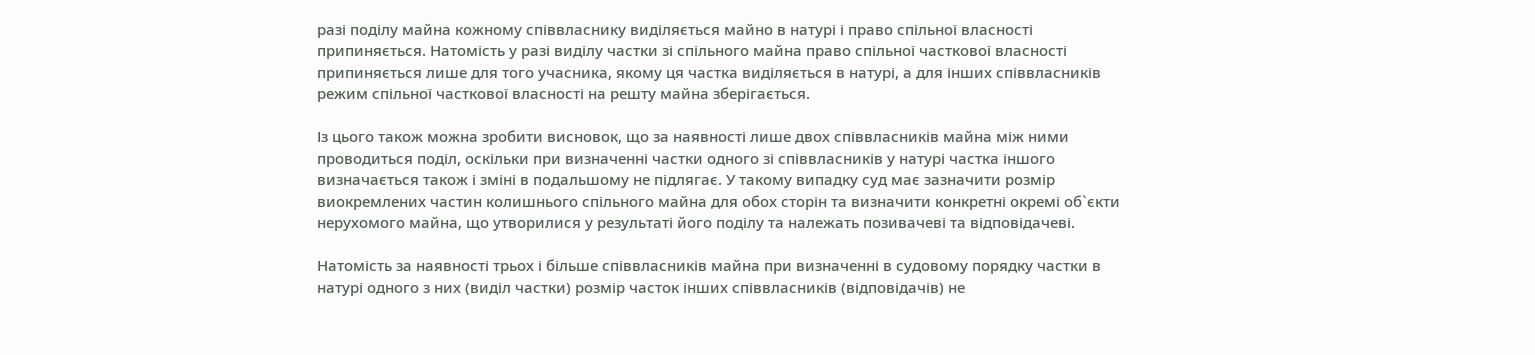разі поділу майна кожному співвласнику виділяється майно в натурі і право спільної власності припиняється. Натомість у разі виділу частки зі спільного майна право спільної часткової власності припиняється лише для того учасника, якому ця частка виділяється в натурі, а для інших співвласників режим спільної часткової власності на решту майна зберігається.

Із цього також можна зробити висновок, що за наявності лише двох співвласників майна між ними проводиться поділ, оскільки при визначенні частки одного зі співвласників у натурі частка іншого визначається також і зміні в подальшому не підлягає. У такому випадку суд має зазначити розмір виокремлених частин колишнього спільного майна для обох сторін та визначити конкретні окремі об`єкти нерухомого майна, що утворилися у результаті його поділу та належать позивачеві та відповідачеві.

Натомість за наявності трьох і більше співвласників майна при визначенні в судовому порядку частки в натурі одного з них (виділ частки) розмір часток інших співвласників (відповідачів) не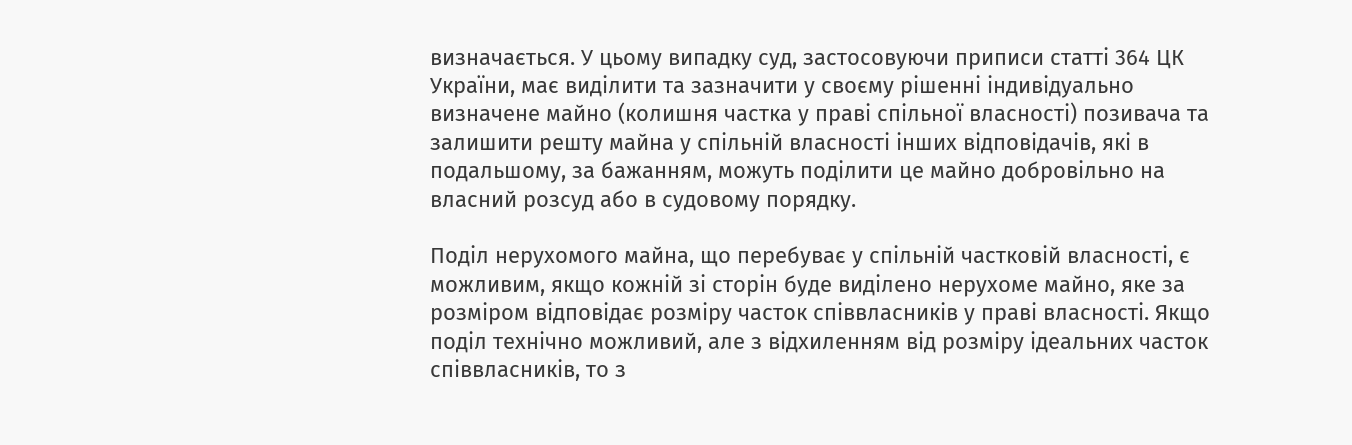визначається. У цьому випадку суд, застосовуючи приписи статті 364 ЦК України, має виділити та зазначити у своєму рішенні індивідуально визначене майно (колишня частка у праві спільної власності) позивача та залишити решту майна у спільній власності інших відповідачів, які в подальшому, за бажанням, можуть поділити це майно добровільно на власний розсуд або в судовому порядку.

Поділ нерухомого майна, що перебуває у спільній частковій власності, є можливим, якщо кожній зі сторін буде виділено нерухоме майно, яке за розміром відповідає розміру часток співвласників у праві власності. Якщо поділ технічно можливий, але з відхиленням від розміру ідеальних часток співвласників, то з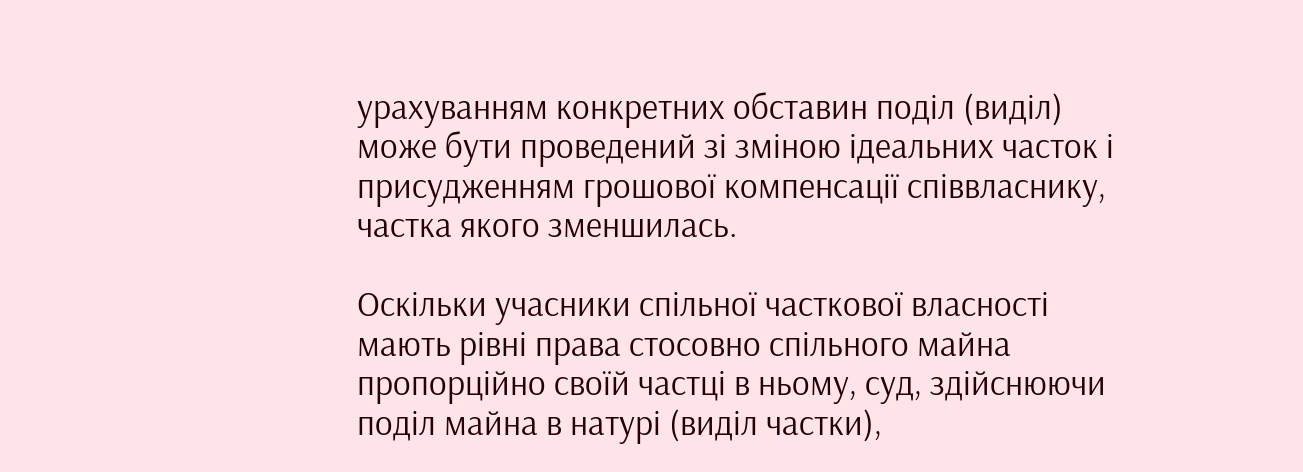урахуванням конкретних обставин поділ (виділ) може бути проведений зі зміною ідеальних часток і присудженням грошової компенсації співвласнику, частка якого зменшилась.

Оскільки учасники спільної часткової власності мають рівні права стосовно спільного майна пропорційно своїй частці в ньому, суд, здійснюючи поділ майна в натурі (виділ частки),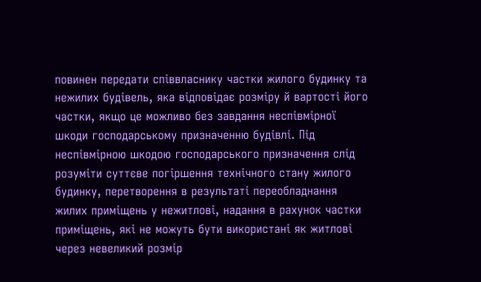повинен передати співвласнику частки жилого будинку та нежилих будівель, яка відповідає розміру й вартості його частки, якщо це можливо без завдання неспівмірної шкоди господарському призначенню будівлі. Під неспівмірною шкодою господарського призначення слід розуміти суттєве погіршення технічного стану жилого будинку, перетворення в результаті переобладнання жилих приміщень у нежитлові, надання в рахунок частки приміщень, які не можуть бути використані як житлові через невеликий розмір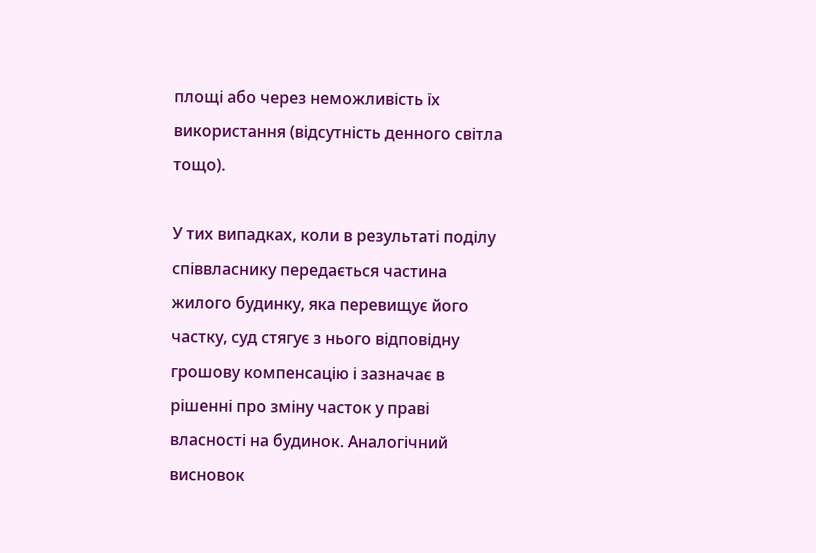площі або через неможливість їх використання (відсутність денного світла тощо).

У тих випадках, коли в результаті поділу співвласнику передається частина жилого будинку, яка перевищує його частку, суд стягує з нього відповідну грошову компенсацію і зазначає в рішенні про зміну часток у праві власності на будинок. Аналогічний висновок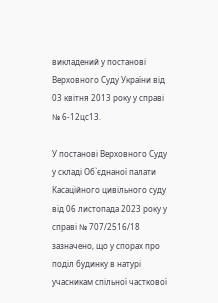викладений у постанові Верховного Суду України від 03 квітня 2013 року у справі № 6-12цс13.

У постанові Верховного Суду у складі Об`єднаної палати Касаційного цивільного суду від 06 листопада 2023 року у справі № 707/2516/18 зазначено, що у спорах про поділ будинку в натурі учасникам спільної часткової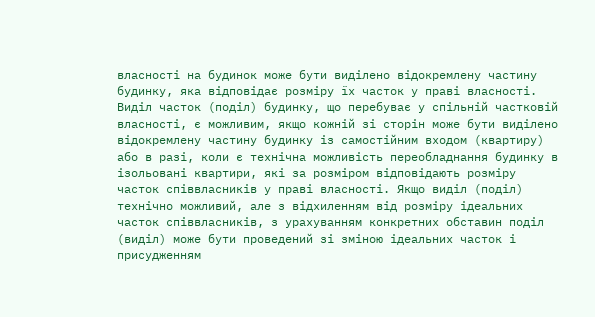власності на будинок може бути виділено відокремлену частину будинку, яка відповідає розміру їх часток у праві власності. Виділ часток (поділ) будинку, що перебуває у спільній частковій власності, є можливим, якщо кожній зі сторін може бути виділено відокремлену частину будинку із самостійним входом (квартиру) або в разі, коли є технічна можливість переобладнання будинку в ізольовані квартири, які за розміром відповідають розміру часток співвласників у праві власності. Якщо виділ (поділ) технічно можливий, але з відхиленням від розміру ідеальних часток співвласників, з урахуванням конкретних обставин поділ (виділ) може бути проведений зі зміною ідеальних часток і присудженням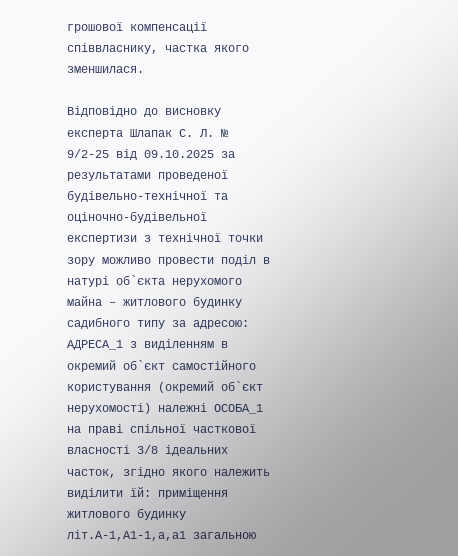грошової компенсації співвласнику, частка якого зменшилася.

Відповідно до висновку експерта Шлапак С. Л. № 9/2-25 від 09.10.2025 за результатами проведеної будівельно-технічної та оціночно-будівельної експертизи з технічної точки зору можливо провести поділ в натурі об`єкта нерухомого майна – житлового будинку садибного типу за адресою: АДРЕСА_1 з виділенням в окремий об`єкт самостійного користування (окремий об`єкт нерухомості) належні ОСОБА_1 на праві спільної часткової власності 3/8 ідеальних часток, згідно якого належить виділити їй: приміщення житлового будинку літ.А-1,А1-1,а,а1 загальною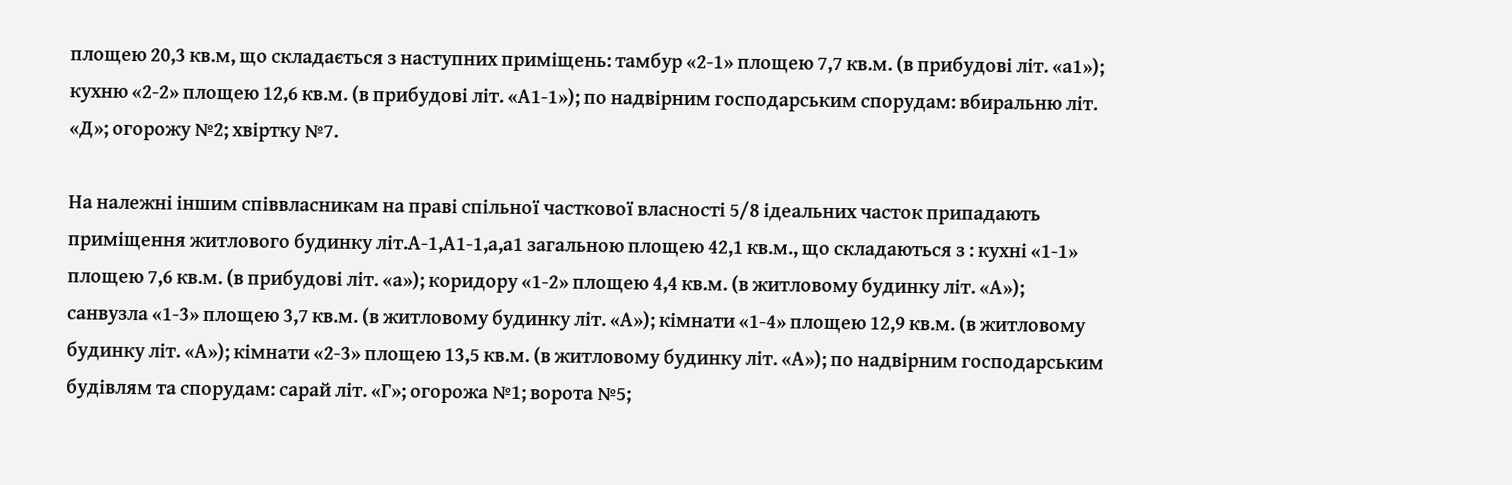площею 20,3 кв.м, що складається з наступних приміщень: тамбур «2-1» площею 7,7 кв.м. (в прибудові літ. «а1»); кухню «2-2» площею 12,6 кв.м. (в прибудові літ. «А1-1»); по надвірним господарським спорудам: вбиральню літ. «Д»; огорожу №2; хвіртку №7.

На належні іншим співвласникам на праві спільної часткової власності 5/8 ідеальних часток припадають приміщення житлового будинку літ.А-1,А1-1,а,а1 загальною площею 42,1 кв.м., що складаються з : кухні «1-1» площею 7,6 кв.м. (в прибудові літ. «а»); коридору «1-2» площею 4,4 кв.м. (в житловому будинку літ. «А»); санвузла «1-3» площею 3,7 кв.м. (в житловому будинку літ. «А»); кімнати «1-4» площею 12,9 кв.м. (в житловому будинку літ. «А»); кімнати «2-3» площею 13,5 кв.м. (в житловому будинку літ. «А»); по надвірним господарським будівлям та спорудам: сарай літ. «Г»; огорожа №1; ворота №5;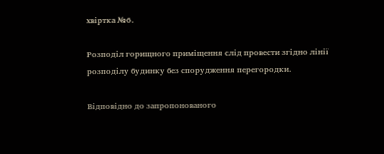хвіртка №6.

Розподіл горищного приміщення слід провести згідно лінії розподілу будинку без спорудження перегородки.

Відповідно до запропонованого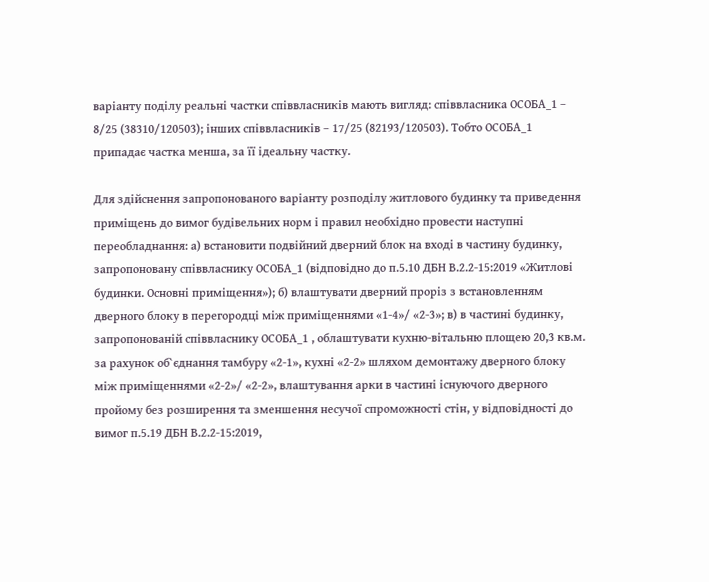варіанту поділу реальні частки співвласників мають вигляд: співвласника ОСОБА_1 – 8/25 (38310/120503); інших співвласників – 17/25 (82193/120503). Тобто ОСОБА_1 припадає частка менша, за її ідеальну частку.

Для здійснення запропонованого варіанту розподілу житлового будинку та приведення приміщень до вимог будівельних норм і правил необхідно провести наступні переобладнання: а) встановити подвійний дверний блок на вході в частину будинку, запропоновану співвласнику ОСОБА_1 (відповідно до п.5.10 ДБН В.2.2-15:2019 «Житлові будинки. Основні приміщення»); б) влаштувати дверний проріз з встановленням дверного блоку в перегородці між приміщеннями «1-4»/ «2-3»; в) в частині будинку, запропонованій співвласнику ОСОБА_1 , облаштувати кухню-вітальню площею 20,3 кв.м. за рахунок об`єднання тамбуру «2-1», кухні «2-2» шляхом демонтажу дверного блоку між приміщеннями «2-2»/ «2-2», влаштування арки в частині існуючого дверного пройому без розширення та зменшення несучої спроможності стін, у відповідності до вимог п.5.19 ДБН В.2.2-15:2019,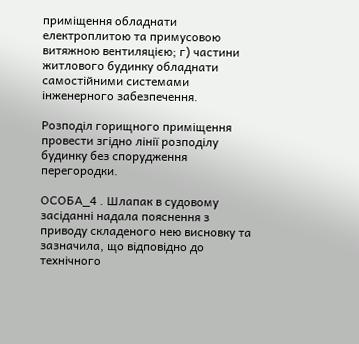приміщення обладнати електроплитою та примусовою витяжною вентиляцією; г) частини житлового будинку обладнати самостійними системами інженерного забезпечення.

Розподіл горищного приміщення провести згідно лінії розподілу будинку без спорудження перегородки.

ОСОБА_4 . Шлапак в судовому засіданні надала пояснення з приводу складеного нею висновку та зазначила, що відповідно до технічного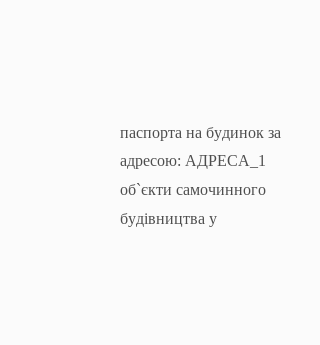паспорта на будинок за адресою: АДРЕСА_1 об`єкти самочинного будівництва у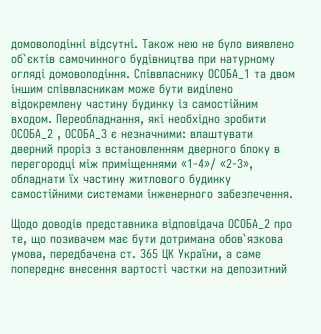домоволодінні відсутні. Також нею не було виявлено об`єктів самочинного будівництва при натурному огляді домоволодіння. Співвласнику ОСОБА_1 та двом іншим співвласникам може бути виділено відокремлену частину будинку із самостійним входом. Переобладнання, які необхідно зробити ОСОБА_2 , ОСОБА_3 є незначними: влаштувати дверний проріз з встановленням дверного блоку в перегородці між приміщеннями «1-4»/ «2-3», обладнати їх частину житлового будинку самостійними системами інженерного забезпечення.

Щодо доводів представника відповідача ОСОБА_2 про те, що позивачем має бути дотримана обов`язкова умова, передбачена ст. 365 ЦК України, а саме попереднє внесення вартості частки на депозитний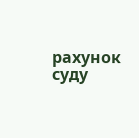рахунок суду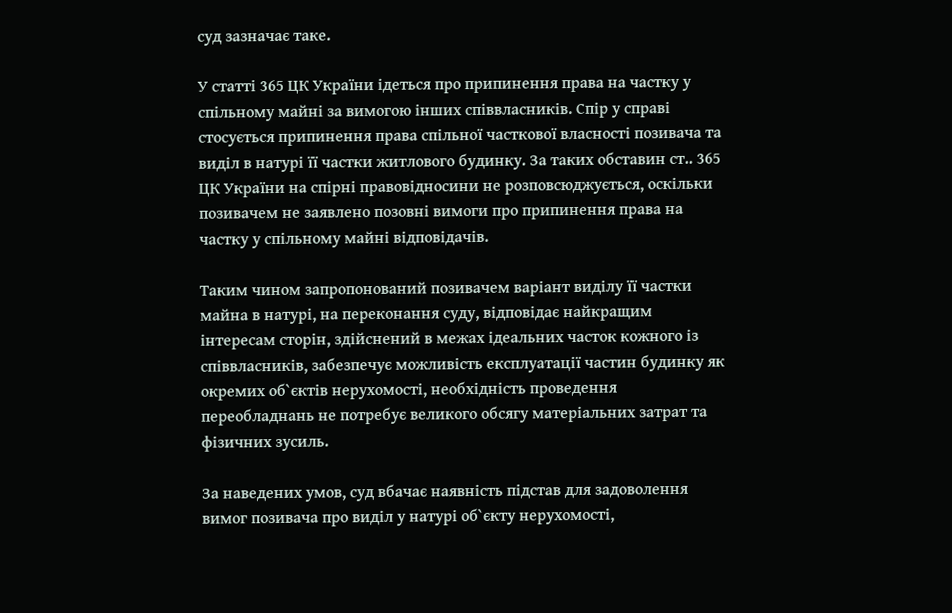суд зазначає таке.

У статті 365 ЦК України ідеться про припинення права на частку у спільному майні за вимогою інших співвласників. Спір у справі стосується припинення права спільної часткової власності позивача та виділ в натурі її частки житлового будинку. За таких обставин ст.. 365 ЦК України на спірні правовідносини не розповсюджується, оскільки позивачем не заявлено позовні вимоги про припинення права на частку у спільному майні відповідачів.

Таким чином запропонований позивачем варіант виділу її частки майна в натурі, на переконання суду, відповідає найкращим інтересам сторін, здійснений в межах ідеальних часток кожного із співвласників, забезпечує можливість експлуатації частин будинку як окремих об`єктів нерухомості, необхідність проведення переобладнань не потребує великого обсягу матеріальних затрат та фізичних зусиль.

За наведених умов, суд вбачає наявність підстав для задоволення вимог позивача про виділ у натурі об`єкту нерухомості,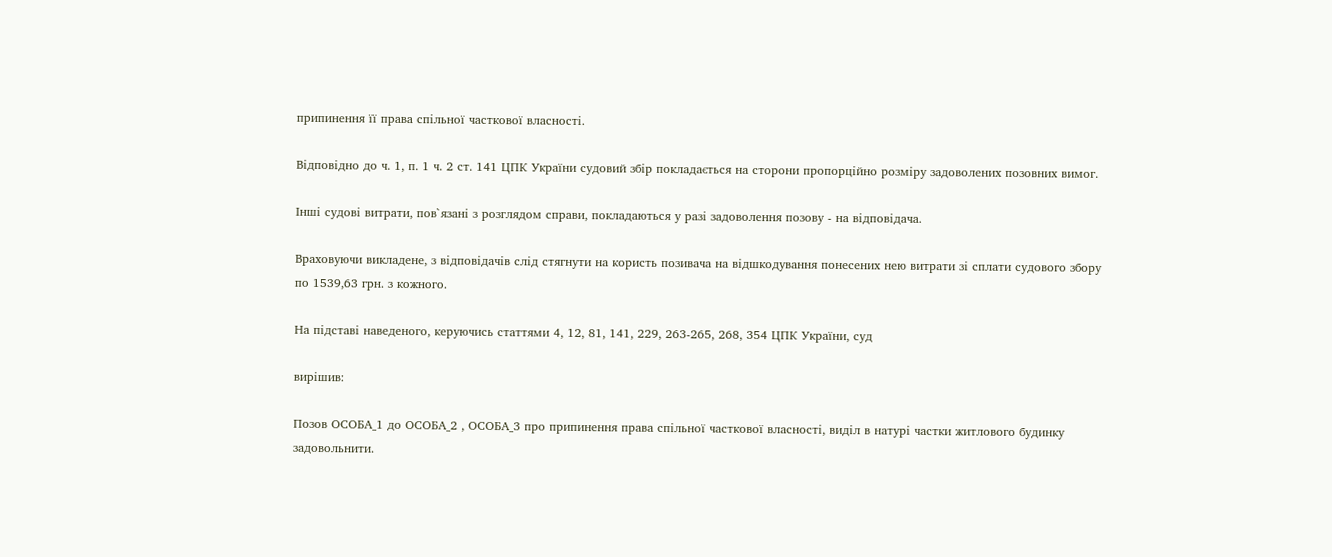припинення її права спільної часткової власності.

Відповідно до ч. 1, п. 1 ч. 2 ст. 141 ЦПК України судовий збір покладається на сторони пропорційно розміру задоволених позовних вимог.

Інші судові витрати, пов`язані з розглядом справи, покладаються у разі задоволення позову - на відповідача.

Враховуючи викладене, з відповідачів слід стягнути на користь позивача на відшкодування понесених нею витрати зі сплати судового збору по 1539,63 грн. з кожного.

На підставі наведеного, керуючись статтями 4, 12, 81, 141, 229, 263-265, 268, 354 ЦПК України, суд

вирішив:

Позов ОСОБА_1 до ОСОБА_2 , ОСОБА_3 про припинення права спільної часткової власності, виділ в натурі частки житлового будинку задовольнити.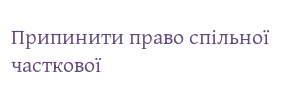Припинити право спільної часткової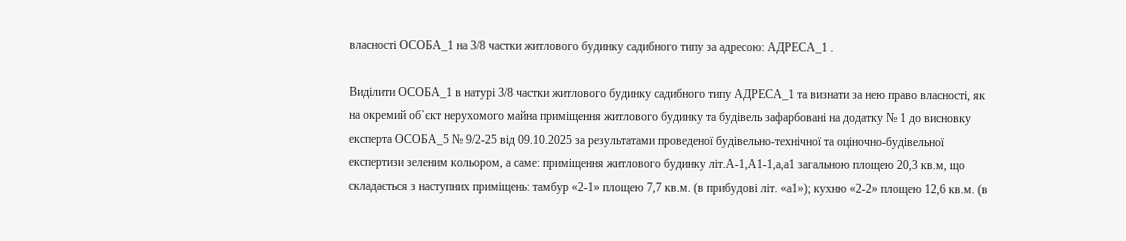власності ОСОБА_1 на 3/8 частки житлового будинку садибного типу за адресою: АДРЕСА_1 .

Виділити ОСОБА_1 в натурі 3/8 частки житлового будинку садибного типу АДРЕСА_1 та визнати за нею право власності, як на окремий об`єкт нерухомого майна приміщення житлового будинку та будівель зафарбовані на додатку № 1 до висновку експерта ОСОБА_5 № 9/2-25 від 09.10.2025 за результатами проведеної будівельно-технічної та оціночно-будівельної експертизи зеленим кольором, а саме: приміщення житлового будинку літ.А-1,А1-1,а,а1 загальною площею 20,3 кв.м, що складається з наступних приміщень: тамбур «2-1» площею 7,7 кв.м. (в прибудові літ. «а1»); кухню «2-2» площею 12,6 кв.м. (в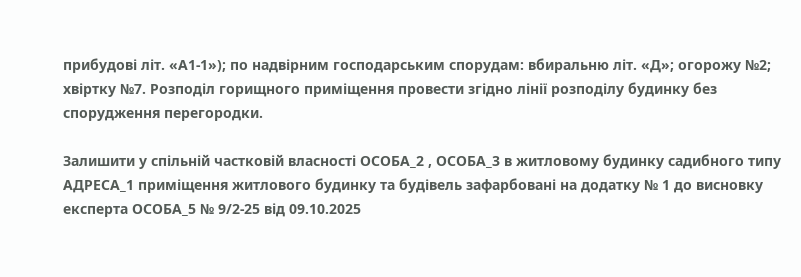прибудові літ. «А1-1»); по надвірним господарським спорудам: вбиральню літ. «Д»; огорожу №2; хвіртку №7. Розподіл горищного приміщення провести згідно лінії розподілу будинку без спорудження перегородки.

Залишити у спільній частковій власності ОСОБА_2 , ОСОБА_3 в житловому будинку садибного типу АДРЕСА_1 приміщення житлового будинку та будівель зафарбовані на додатку № 1 до висновку експерта ОСОБА_5 № 9/2-25 від 09.10.2025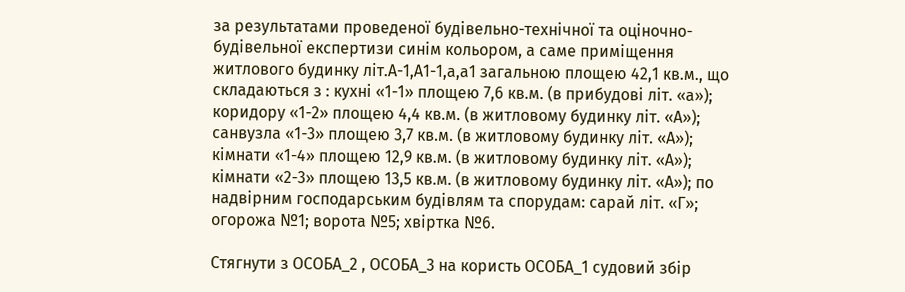за результатами проведеної будівельно-технічної та оціночно-будівельної експертизи синім кольором, а саме приміщення житлового будинку літ.А-1,А1-1,а,а1 загальною площею 42,1 кв.м., що складаються з : кухні «1-1» площею 7,6 кв.м. (в прибудові літ. «а»); коридору «1-2» площею 4,4 кв.м. (в житловому будинку літ. «А»); санвузла «1-3» площею 3,7 кв.м. (в житловому будинку літ. «А»); кімнати «1-4» площею 12,9 кв.м. (в житловому будинку літ. «А»); кімнати «2-3» площею 13,5 кв.м. (в житловому будинку літ. «А»); по надвірним господарським будівлям та спорудам: сарай літ. «Г»; огорожа №1; ворота №5; хвіртка №6.

Стягнути з ОСОБА_2 , ОСОБА_3 на користь ОСОБА_1 судовий збір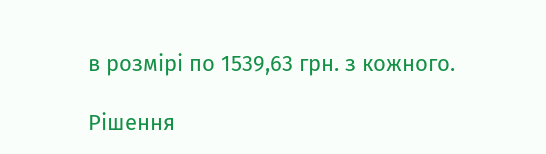в розмірі по 1539,63 грн. з кожного.

Рішення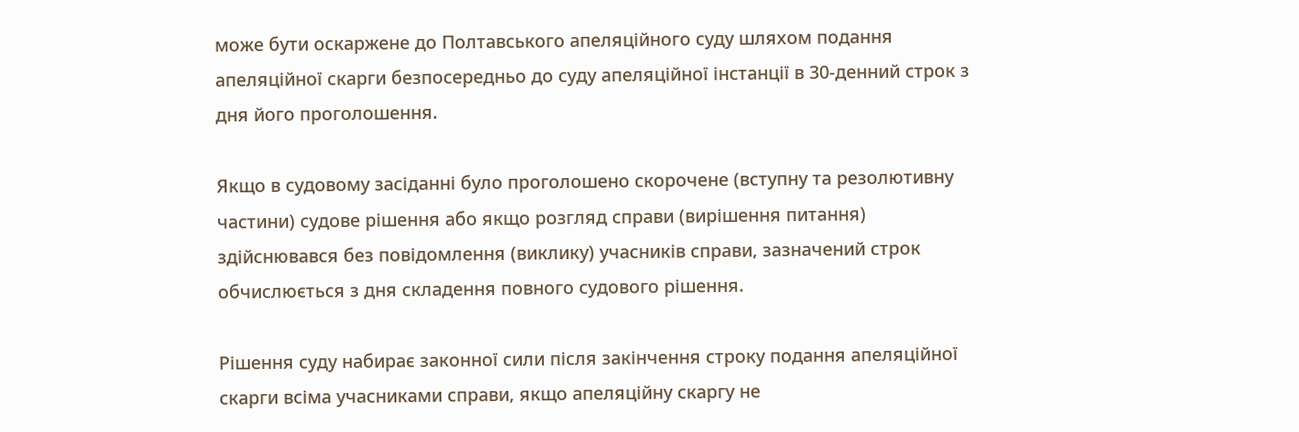може бути оскаржене до Полтавського апеляційного суду шляхом подання апеляційної скарги безпосередньо до суду апеляційної інстанції в 30-денний строк з дня його проголошення.

Якщо в судовому засіданні було проголошено скорочене (вступну та резолютивну частини) судове рішення або якщо розгляд справи (вирішення питання) здійснювався без повідомлення (виклику) учасників справи, зазначений строк обчислюється з дня складення повного судового рішення.

Рішення суду набирає законної сили після закінчення строку подання апеляційної скарги всіма учасниками справи, якщо апеляційну скаргу не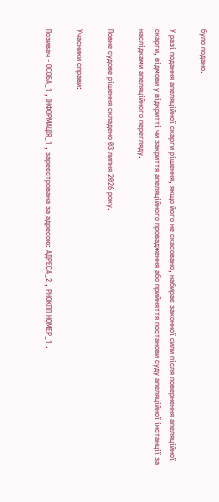було подано.

У разі подання апеляційної скарги рішення, якщо його не скасовано, набирає законної сили після повернення апеляційної скарги, відмови у відкритті чи закриття апеляційного провадження або прийняття постанови суду апеляційної інстанції за наслідками апеляційного перегляду.

Повне судове рішення складено 03 липня 2026 року.

Учасники справи:

Позивач - ОСОБА_1 , ІНФОРМАЦІЯ_1 , зареєстрована за адресою: АДРЕСА_2 , РНОКПП НОМЕР_1 .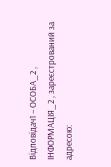Відповідач1 – ОСОБА_2 , ІНФОРМАЦІЯ_2 , зареєстрований за адресою: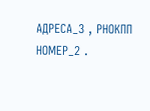АДРЕСА_3 , РНОКПП НОМЕР_2 .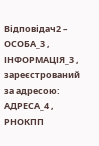Відповідач2 – ОСОБА_3 , ІНФОРМАЦІЯ_3 , зареєстрований за адресою: АДРЕСА_4 , РНОКПП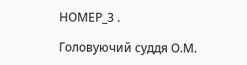НОМЕР_3 .

Головуючий суддя О.М.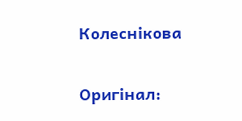Колеснікова

Оригінал: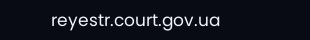reyestr.court.gov.ua